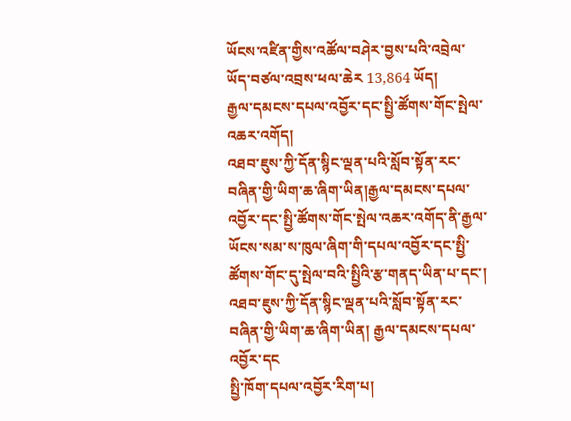ཡོངས་འཛིན་གྱིས་འཚོལ་བཤེར་བྱས་པའི་འབྲེལ་ཡོད་བཙལ་འབྲས་ཕལ་ཆེར 13,864 ཡོད།
རྒྱལ་དམངས་དཔལ་འབྱོར་དང་སྤྱི་ཚོགས་གོང་སྤེལ་འཆར་འགོད།
འཐབ་ཇུས་ཀྱི་དོན་སྙིང་ལྡན་པའི་སློབ་སྟོན་རང་བཞིན་གྱི་ཡིག་ཆ་ཞིག་ཡིན།རྒྱལ་དམངས་དཔལ་འབྱོར་དང་སྤྱི་ཚོགས་གོང་སྤེལ་འཆར་འགོད་ནི་རྒྱལ་ཡོངས་སམ་ས་ཁུལ་ཞིག་གི་དཔལ་འབྱོར་དང་སྤྱི་ཚོགས་གོང་དུ་སྤེལ་བའི་སྤྱིའི་རྩ་གནད་ཡིན་པ་དང་། འཐབ་ཇུས་ཀྱི་དོན་སྙིང་ལྡན་པའི་སློབ་སྟོན་རང་བཞིན་གྱི་ཡིག་ཆ་ཞིག་ཡིན། རྒྱལ་དམངས་དཔལ་འབྱོར་དང
སྤྱི་ཁོག་དཔལ་འབྱོར་རིག་པ།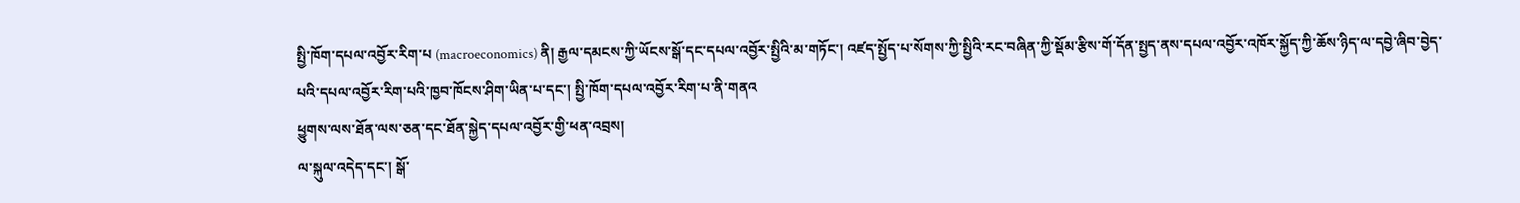སྤྱི་ཁོག་དཔལ་འབྱོར་རིག་པ (macroeconomics) ནི། རྒྱལ་དམངས་ཀྱི་ཡོངས་སྒོ་དང་དཔལ་འབྱོར་སྤྱིའི་མ་གཏོང་། འཛད་སྤྱོད་པ་སོགས་ཀྱི་སྤྱིའི་རང་བཞིན་ཀྱི་སྡོམ་རྩིས་གོ་དོན་སྤྱད་ནས་དཔལ་འབྱོར་འཁོར་སྐྱོད་ཀྱི་ཆོས་ཉིད་ལ་དབྱེ་ཞིབ་བྱེད་པའི་དཔལ་འབྱོར་རིག་པའི་ཁྱབ་ཁོངས་ཤིག་ཡིན་པ་དང་། སྤྱི་ཁོག་དཔལ་འབྱོར་རིག་པ་ནི་གནའ
ཕྱུགས་ལས་ཐོན་ལས་ཅན་དང་ཐོན་སྐྱེད་དཔལ་འབྱོར་གྱི་ཕན་འབྲས།
ལ་སྐུལ་འདེད་དང་། སྒོ་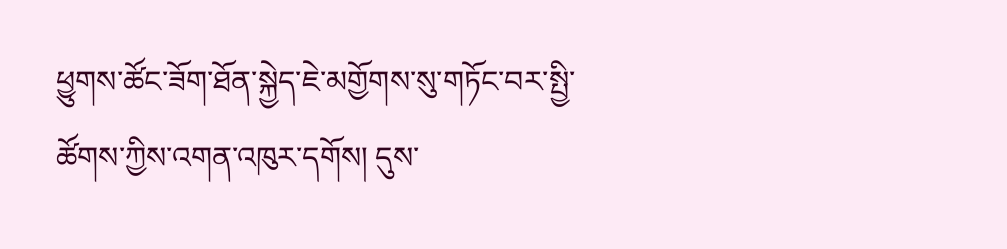ཕྱུགས་ཚོང་ཟོག་ཐོན་སྐྱེད་ཇེ་མགྱོགས་སུ་གཏོང་བར་སྤྱི་ཚོགས་ཀྱིས་འགན་འཁུར་དགོས། དུས་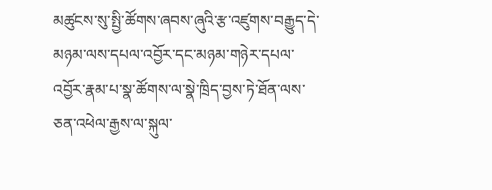མཚུངས་སུ་སྤྱི་ཚོགས་ཞབས་ཞུའི་རྩ་འཛུགས་བརྒྱུད་དེ་མཉམ་ལས་དཔལ་འབྱོར་དང་མཉམ་གཉེར་དཔལ་འབྱོར་རྣམ་པ་སྣ་ཚོགས་ལ་སྣེ་ཁྲིད་བྱས་ཏེ་ཐོན་ལས་ཅན་འཕེལ་རྒྱས་ལ་སྐུལ་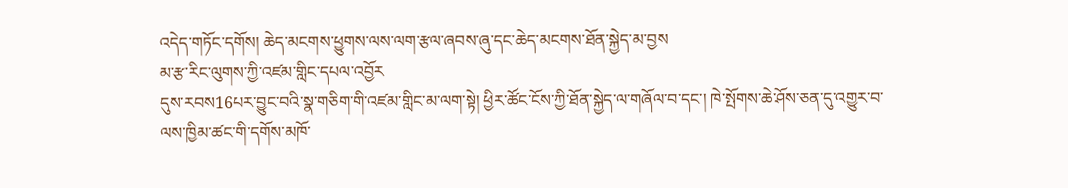འདེད་གཏོང་དགོས། ཆེད་མངགས་ཕྱུགས་ལས་ལག་རྩལ་ཞབས་ཞུ་དང་ཆེད་མངགས་ཐོན་སྐྱེད་མ་བྱས
མ་རྩ་རིང་ལུགས་ཀྱི་འཛམ་གླིང་དཔལ་འབྱོར
དུས་རབས16པར་བྱུང་བའི་སྣ་གཅིག་གི་འཛམ་གླིང་མ་ལག་སྟེ། ཕྱིར་ཚོང་ངོས་ཀྱི་ཐོན་སྐྱེད་ལ་གཞོལ་བ་དང་། ཁེ་སྤོགས་ཆེ་ཤོས་ཅན་དུ་འགྱུར་བ་ལས་ཁྱིམ་ཚང་གི་དགོས་མཁོ་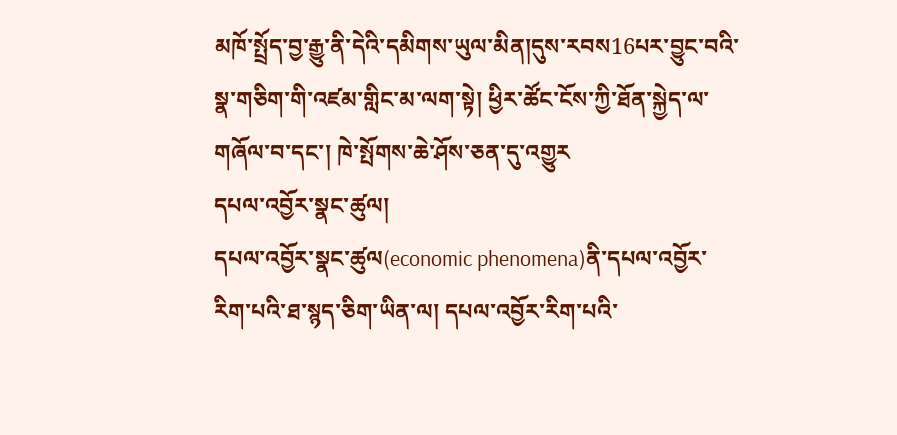མཁོ་སྤྲོད་བྱ་རྒྱུ་ནི་དེའི་དམིགས་ཡུལ་མིན།དུས་རབས16པར་བྱུང་བའི་སྣ་གཅིག་གི་འཛམ་གླིང་མ་ལག་སྟེ། ཕྱིར་ཚོང་ངོས་ཀྱི་ཐོན་སྐྱེད་ལ་གཞོལ་བ་དང་། ཁེ་སྤོགས་ཆེ་ཤོས་ཅན་དུ་འགྱུར
དཔལ་འབྱོར་སྣང་ཚུལ།
དཔལ་འབྱོར་སྣང་ཚུལ(economic phenomena)ནི་དཔལ་འབྱོར་རིག་པའི་ཐ་སྙད་ཅིག་ཡིན་ལ། དཔལ་འབྱོར་རིག་པའི་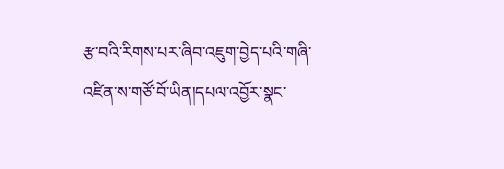རྩ་བའི་རིགས་པར་ཞིབ་འཇུག་བྱེད་པའི་གཞི་འཛིན་ས་གཙོ་བོ་ཡིན།དཔལ་འབྱོར་སྣང་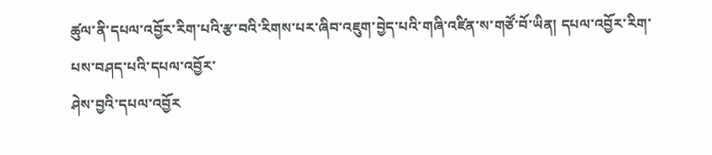ཚུལ་ནི་དཔལ་འབྱོར་རིག་པའི་རྩ་བའི་རིགས་པར་ཞིབ་འཇུག་བྱེད་པའི་གཞི་འཛིན་ས་གཙོ་བོ་ཡིན། དཔལ་འབྱོར་རིག་པས་བཤད་པའི་དཔལ་འབྱོར་
ཤེས་བྱའི་དཔལ་འབྱོར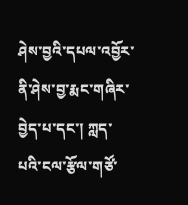ཤེས་བྱའི་དཔལ་འབྱོར་ནི་ཤེས་བྱ་རྨང་གཞིར་བྱེད་པ་དང་། ཀླད་པའི་ངལ་རྩོལ་གཙོ་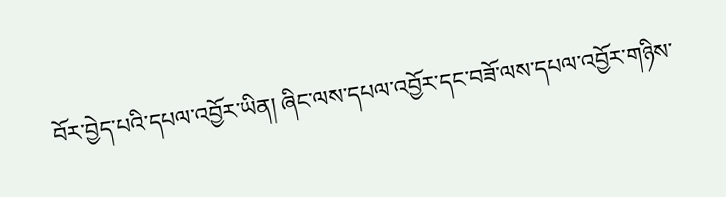བོར་བྱེད་པའི་དཔལ་འབྱོར་ཡིན། ཞིང་ལས་དཔལ་འབྱོར་དང་བཟོ་ལས་དཔལ་འབྱོར་གཉིས་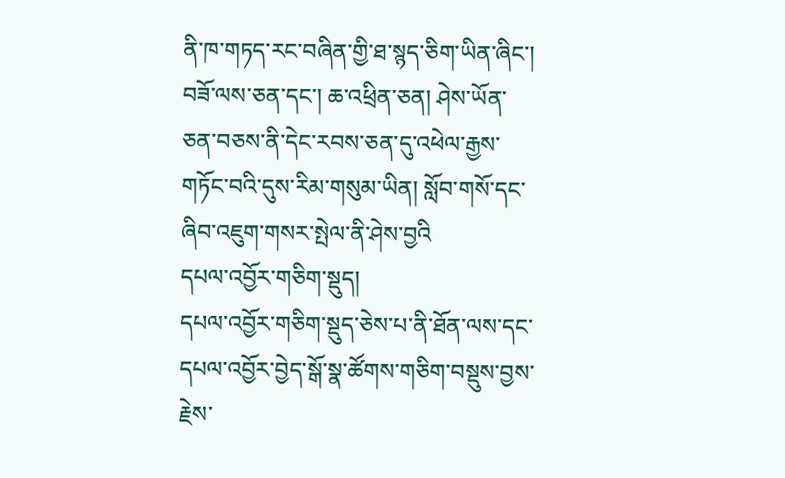ནི་ཁ་གཏད་རང་བཞིན་གྱི་ཐ་སྙད་ཅིག་ཡིན་ཞིང་། བཟོ་ལས་ཅན་དང་། ཆ་འཕྲིན་ཅན། ཤེས་ཡོན་ཅན་བཅས་ནི་དེང་རབས་ཅན་དུ་འཕེལ་རྒྱས་གཏོང་བའི་དུས་རིམ་གསུམ་ཡིན། སློབ་གསོ་དང་ཞིབ་འཇུག་གསར་སྤེལ་ནི་ཤེས་བྱའི
དཔལ་འབྱོར་གཅིག་སྡུད།
དཔལ་འབྱོར་གཅིག་སྡུད་ཅེས་པ་ནི་ཐོན་ལས་དང་དཔལ་འབྱོར་བྱེད་སྒོ་སྣ་ཚོགས་གཅིག་བསྡུས་བྱས་རྗེས་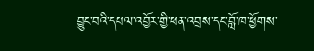བྱུང་བའི་དཔལ་འབྱོར་གྱི་ཕན་འབྲས་དང་བློ་ཁ་ཕྱོགས་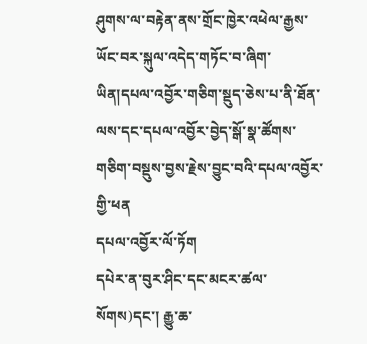ཤུགས་ལ་བརྟེན་ནས་གྲོང་ཁྱེར་འཕེལ་རྒྱས་ཡོང་བར་སྐུལ་འདེད་གཏོང་བ་ཞིག་ཡིན།དཔལ་འབྱོར་གཅིག་སྡུད་ཅེས་པ་ནི་ཐོན་ལས་དང་དཔལ་འབྱོར་བྱེད་སྒོ་སྣ་ཚོགས་གཅིག་བསྡུས་བྱས་རྗེས་བྱུང་བའི་དཔལ་འབྱོར་གྱི་ཕན
དཔལ་འབྱོར་ལོ་ཏོག
དཔེར་ན་བུར་ཤིང་དང་མངར་ཚལ་སོགས)དང་། རྒྱུ་ཆ་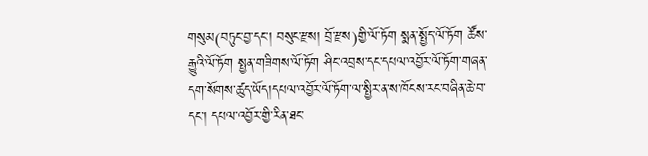གསུམ(བཏུང་བྱ་དང་། བསུང་རྫས། བྲོ་རྫས)གྱི་ལོ་ཏོག སྨན་སྤྱོད་ལོ་ཏོག ཚོས་རྒྱུའི་ལོ་ཏོག སྤྱན་གཟིགས་ལོ་ཏོག ཤིང་འབྲས་དང་དཔལ་འབྱོར་ལོ་ཏོག་གཞན་དག་སོགས་ཚུད་ཡོད།དཔལ་འབྱོར་ལོ་ཏོག་ལ་སྤྱིར་ན་ས་ཁོངས་རང་བཞིན་ཆེ་བ་དང་། དཔལ་འབྱོར་གྱི་རིན་ཐང་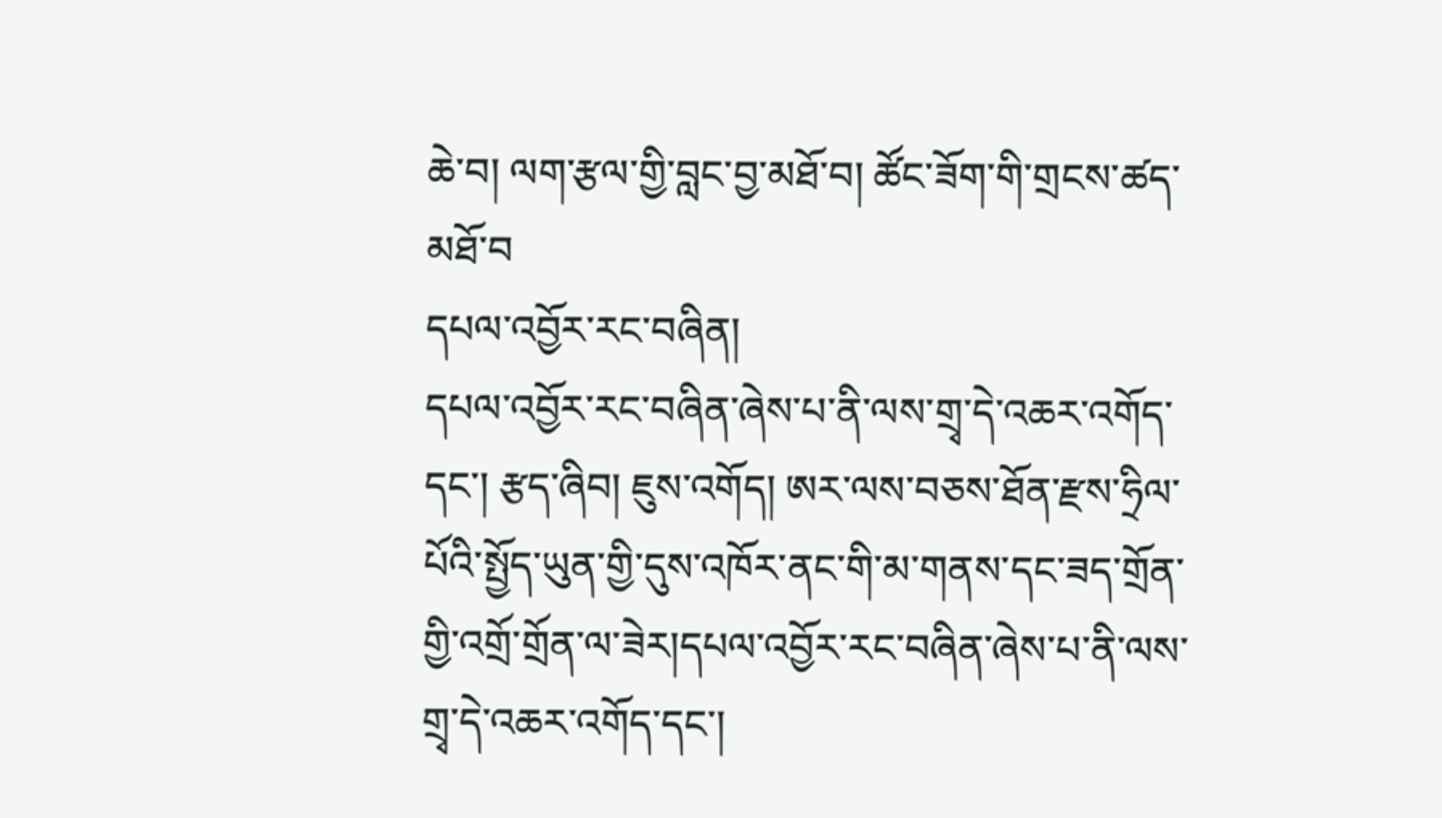ཆེ་བ། ལག་རྩལ་གྱི་བླང་བྱ་མཐོ་བ། ཚོང་ཟོག་གི་གྲངས་ཚད་མཐོ་བ
དཔལ་འབྱོར་རང་བཞིན།
དཔལ་འབྱོར་རང་བཞིན་ཞེས་པ་ནི་ལས་གྲྭ་དེ་འཆར་འགོད་དང་། རྩད་ཞིབ། ཇུས་འགོད། ཨར་ལས་བཅས་ཐོན་རྫས་ཧྲིལ་པོའི་སྤྱོད་ཡུན་གྱི་དུས་འཁོར་ནང་གི་མ་གནས་དང་ཟད་གྲོན་གྱི་འགྲོ་གྲོན་ལ་ཟེར།དཔལ་འབྱོར་རང་བཞིན་ཞེས་པ་ནི་ལས་གྲྭ་དེ་འཆར་འགོད་དང་།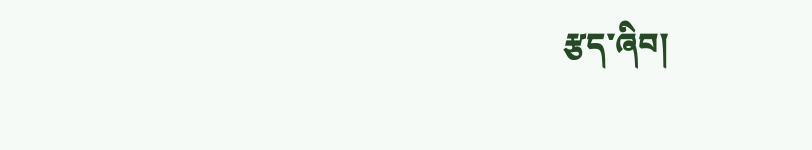རྩད་ཞིབ།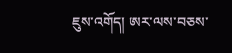ཇུས་འགོད། ཨར་ལས་བཅས་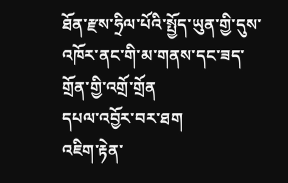ཐོན་རྫས་ཧྲིལ་པོའི་སྤྱོད་ཡུན་གྱི་དུས་འཁོར་ནང་གི་མ་གནས་དང་ཟད་གྲོན་གྱི་འགྲོ་གྲོན
དཔལ་འབྱོར་བར་ཐག
འཇིག་རྟེན་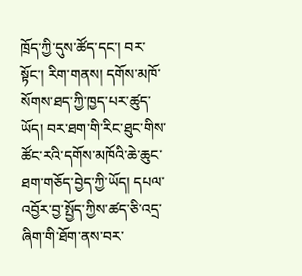ཁྲོད་ཀྱི་དུས་ཚོད་དང་། བར་སྟོང་། རིག་གནས། དགོས་མཁོ་སོགས་ཐད་ཀྱི་ཁྱད་པར་ཚུད་ཡོད། བར་ཐག་གི་རིང་ཐུང་གིས་ཚོང་རའི་དགོས་མཁོའི་ཆེ་ཆུང་ཐག་གཅོད་བྱེད་ཀྱི་ཡོད། དཔལ་འབྱོར་བྱ་སྤྱོད་ཀྱིས་ཚད་ཅི་འདྲ་ཞིག་གི་ཐོག་ནས་བར་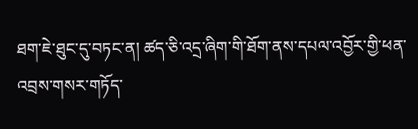ཐག་ཇེ་ཐུང་དུ་བཏང་ན། ཚད་ཅི་འདྲ་ཞིག་གི་ཐོག་ནས་དཔལ་འབྱོར་གྱི་ཕན་འབྲས་གསར་གཏོད་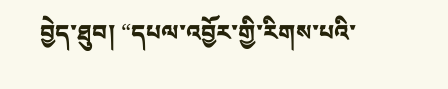བྱེད་ཐུབ། “དཔལ་འབྱོར་གྱི་རིགས་པའི་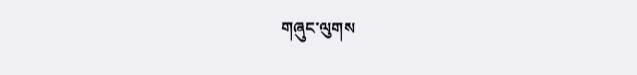གཞུང་ལུགས